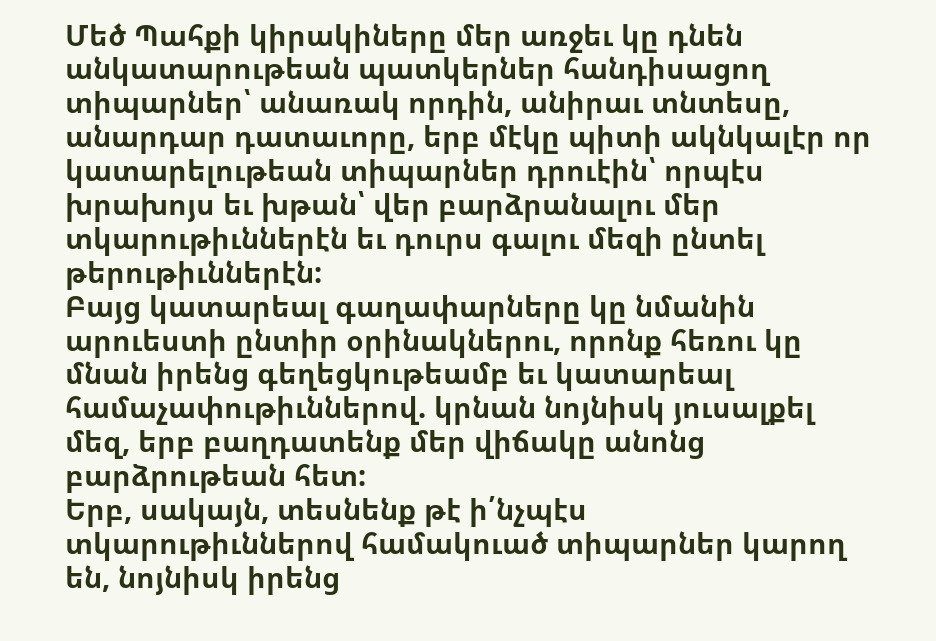Մեծ Պահքի կիրակիները մեր առջեւ կը դնեն անկատարութեան պատկերներ հանդիսացող տիպարներ՝ անառակ որդին, անիրաւ տնտեսը, անարդար դատաւորը, երբ մէկը պիտի ակնկալէր որ կատարելութեան տիպարներ դրուէին՝ որպէս խրախոյս եւ խթան՝ վեր բարձրանալու մեր տկարութիւններէն եւ դուրս գալու մեզի ընտել թերութիւններէն:
Բայց կատարեալ գաղափարները կը նմանին արուեստի ընտիր օրինակներու, որոնք հեռու կը մնան իրենց գեղեցկութեամբ եւ կատարեալ համաչափութիւններով. կրնան նոյնիսկ յուսալքել մեզ, երբ բաղդատենք մեր վիճակը անոնց բարձրութեան հետ:
Երբ, սակայն, տեսնենք թէ ի՛նչպէս տկարութիւններով համակուած տիպարներ կարող են, նոյնիսկ իրենց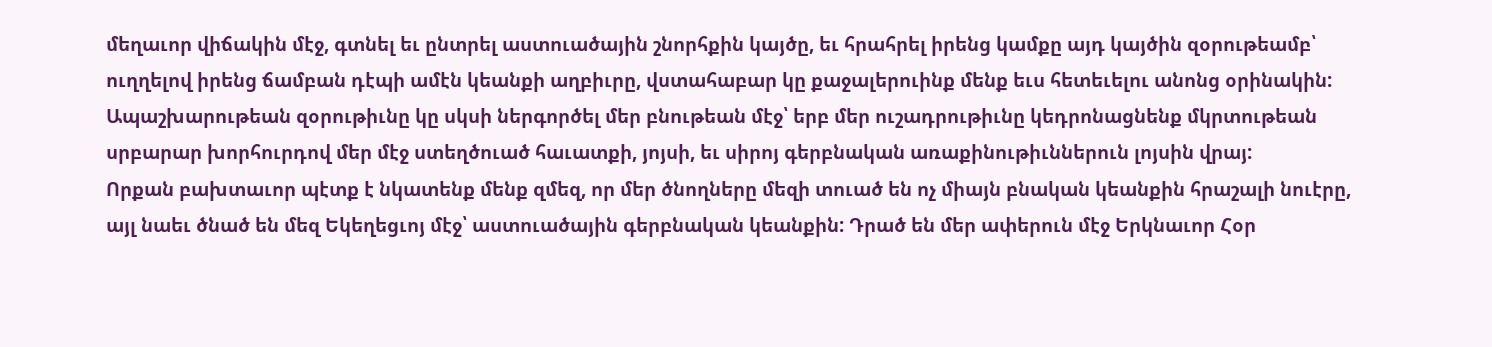մեղաւոր վիճակին մէջ, գտնել եւ ընտրել աստուածային շնորհքին կայծը, եւ հրահրել իրենց կամքը այդ կայծին զօրութեամբ՝ ուղղելով իրենց ճամբան դէպի ամէն կեանքի աղբիւրը, վստահաբար կը քաջալերուինք մենք եւս հետեւելու անոնց օրինակին:
Ապաշխարութեան զօրութիւնը կը սկսի ներգործել մեր բնութեան մէջ՝ երբ մեր ուշադրութիւնը կեդրոնացնենք մկրտութեան սրբարար խորհուրդով մեր մէջ ստեղծուած հաւատքի, յոյսի, եւ սիրոյ գերբնական առաքինութիւններուն լոյսին վրայ:
Որքան բախտաւոր պէտք է նկատենք մենք զմեզ, որ մեր ծնողները մեզի տուած են ոչ միայն բնական կեանքին հրաշալի նուէրը, այլ նաեւ ծնած են մեզ Եկեղեցւոյ մէջ՝ աստուածային գերբնական կեանքին: Դրած են մեր ափերուն մէջ Երկնաւոր Հօր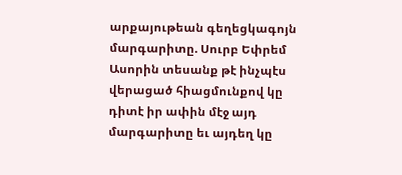արքայութեան գեղեցկագոյն մարգարիտը. Սուրբ Եփրեմ Ասորին տեսանք թէ ինչպէս վերացած հիացմունքով կը դիտէ իր ափին մէջ այդ մարգարիտը եւ այդեղ կը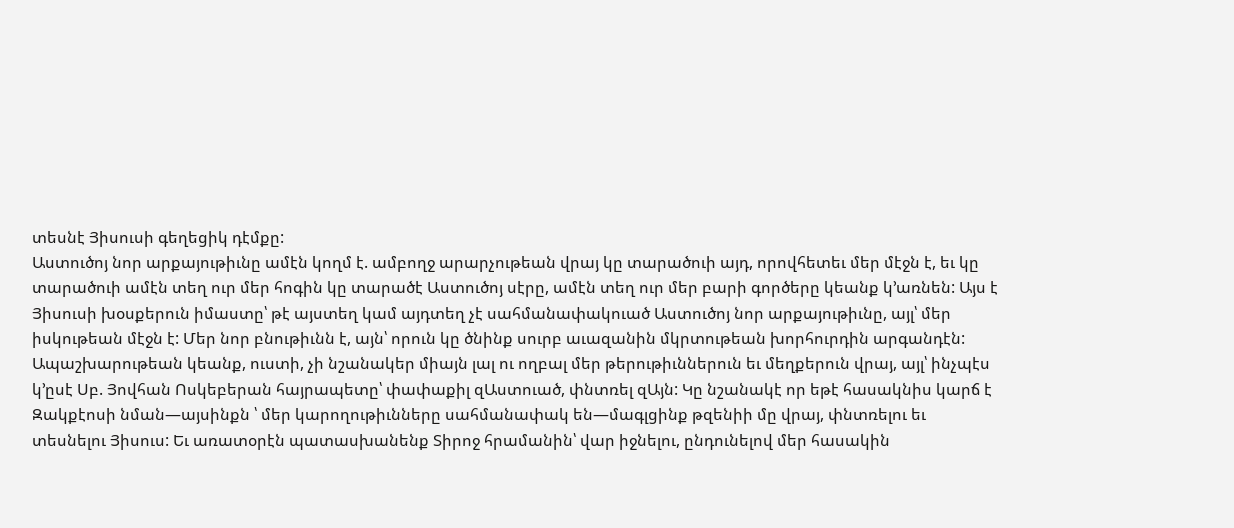տեսնէ Յիսուսի գեղեցիկ դէմքը:
Աստուծոյ նոր արքայութիւնը ամէն կողմ է. ամբողջ արարչութեան վրայ կը տարածուի այդ, որովհետեւ մեր մէջն է, եւ կը տարածուի ամէն տեղ ուր մեր հոգին կը տարածէ Աստուծոյ սէրը, ամէն տեղ ուր մեր բարի գործերը կեանք կ’առնեն: Այս է Յիսուսի խօսքերուն իմաստը՝ թէ այստեղ կամ այդտեղ չէ սահմանափակուած Աստուծոյ նոր արքայութիւնը, այլ՝ մեր իսկութեան մէջն է: Մեր նոր բնութիւնն է, այն՝ որուն կը ծնինք սուրբ աւազանին մկրտութեան խորհուրդին արգանդէն:
Ապաշխարութեան կեանք, ուստի, չի նշանակեր միայն լալ ու ողբալ մեր թերութիւններուն եւ մեղքերուն վրայ, այլ՝ ինչպէս կ’ըսէ Սբ. Յովհան Ոսկեբերան հայրապետը՝ փափաքիլ զԱստուած, փնտռել զԱյն: Կը նշանակէ որ եթէ հասակնիս կարճ է Զակքէոսի նման—այսինքն ՝ մեր կարողութիւնները սահմանափակ են—մագլցինք թզենիի մը վրայ, փնտռելու եւ տեսնելու Յիսուս: Եւ առատօրէն պատասխանենք Տիրոջ հրամանին՝ վար իջնելու, ընդունելով մեր հասակին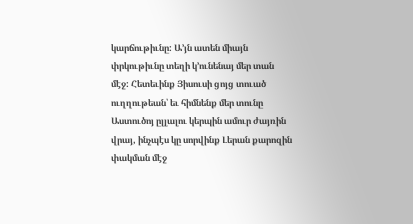կարճութիւնը: Ա’յն ատեն միայն փրկութիւնը տեղի կ’ունենայ մեր տան մէջ: Հետեւինք Յիսուսի ցոյց տուած ուղղութեան՝ եւ հիմնենք մեր տունը Աստուծոյ ըլլալու կերպին ամուր ժայռին վրայ, ինչպէս կը սորվինք Լերան քարոզին փակման մէջ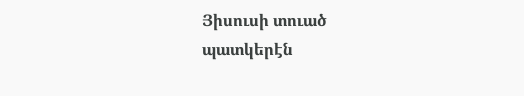Յիսուսի տուած պատկերէն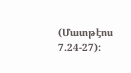(Մատթէոս 7.24-27):